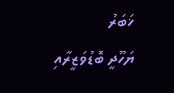ޚަބަރު
ޔަހޫދީ ބޮޑުވަޒީރާއި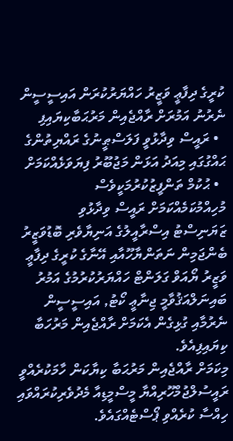ކުރީގެ ދިފާޢީ ވަޒީރު ހައްޔަރުކުރަން އައިސީސީން ނެރުނު އަމުރަށް ރާއްޖެއިން މަރުޙަބާކިޔައިފި
  • ރައީސް ވިދާޅުވީ ފަލަސްޠީނުގެ ރައްޔިތުންގެ ޙައްގުގައި މިއަދު އަޅަން މަޖުބޫރު ފިޔަވަޅެއްކަމަށް
  • ޙުކުމް ތަންފީޒުކުރުމަކީވެސް މުހިއްމުކަމެއްކަމަށް ރައީސް ވިދާޅުވި
ޒަޔަނިސްޓު އިސްރާއީލުގެ އަނިޔާވެރި ބޮޑުވަޒީރު ބެންޖަމިން ނަތަންޔާހޫއާއި އޭނާގެ ކުރީގެ ދިފާޢީ ވަޒީރު ޔޯއަވް ގަލަންޓް ހައްޔަރުކުރުމުގެ އަމުރު ބައިނަލްއަޤުވާމީ ޖިނާޢީ ކޯޓު, އައިސީސީން ނެރުމާއި ގުޅިގެން އެކަމަށް ރާއްޖެއިން މަރުހަބާ ކިޔައިފިއެވެ.
މިކަމަށް ރާއްޖެއިން މަރުޙަބާ ކިޔާކަން ހާމަކުރެއްވީ ރައީސުލްޖުމްހޫރިއްޔާ މީސްމީޑިއާ މެދުވެރިކުރައްވައި ހިއްސާ ކުރެއްވި ޕޯސްޓެއްގައެވެ.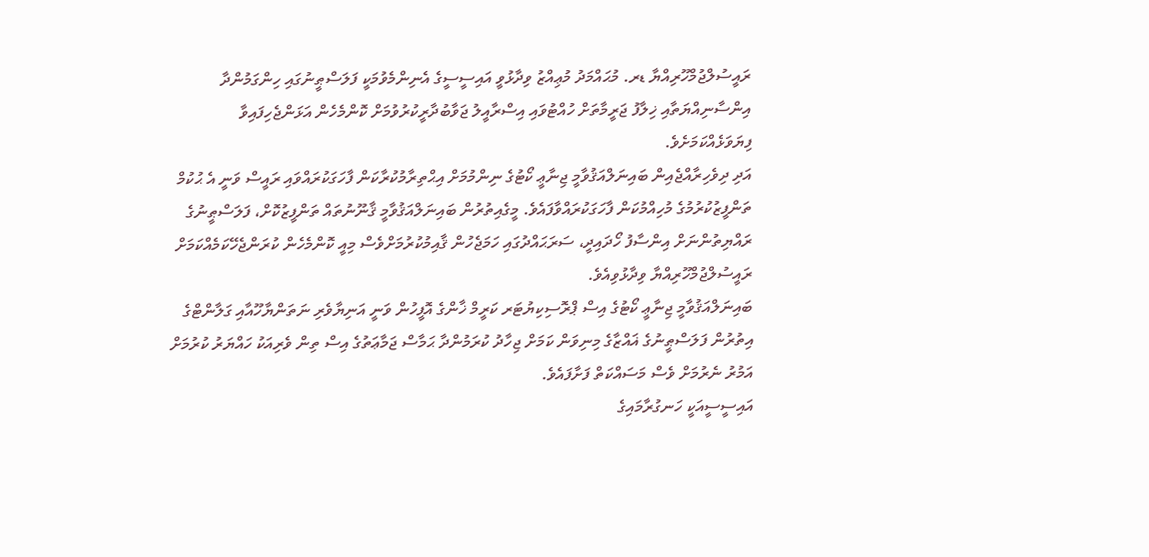ރައީސުލްޖުމްހޫރިއްޔާ ޑރ. މުޙައްމަދު މުޢިއްޒު ވިދާޅުވީ އައިސީސީގެ އެނިންމެވުމަކީ ފަލަސްޠީނުގައި ހިންގަމުންދާ އިންސާނިއްޔަތާއި ޚިލާފު ޖަރީމާތަށް ހުއްޓުވައި އިސްރާއީލު ޖަވާބުދާރީކުރުވުމަށް ކޮންމެހެން އަޅަންޖެހިފައިވާ ފިޔަވަޅެއްކަމަށެވެ.
އަދި ދިވެހިރާއްޖެއިން ބައިނަލްއަޤުވާމީ ޖިނާޢީ ކޯޓުގެ ނިންމުމަށް އިޙްތިރާމުކުރާކަން ފާހަގަކުރައްވައި ރައީސް ވަނީ އެ ޙުކުމް ތަންފީޒުކުރުމުގެ މުހިއްމުކަން ފާހަގަކުރައްވާފައެވެ. މީގެއިތުރުން ބައިނަލްއަޤުވާމީ ޤާނޫނުތައް ތަންފީޒުކޮށް، ފަލަސްޠީނުގެ ރައްޔިތުންނަށް އިންސާފު ހޯދައިދީ، ސަރަޙައްދުގައި ހަމަޖެހުން ޤާއިމުކުރުމަށްވެސް މިއީ ކޮންމެހެން ކުރަންޖެހޭކަމެއްކަމަށް ރައީސުލްޖުމްހޫރިއްޔާ ވިދާޅުވިއެވެ.
ބައިނަލްއަޤުވާމީ ޖިނާޢީ ކޯޓުގެ އިސް ޕްރޮސިކިޔުޓަރ ކަރީމް ޚާންގެ އޮފީހުން ވަނީ އަނިޔާވެރި ނަތަންޔާހޫއާއި ގަލާންޓްގެ އިތުރުން ފަލަސްޠީނުގެ ޣައްޒާގެ މިނިވަން ކަމަށް ޖިހާދު ކުރަމުންދާ ޙަމާސް ޖަމާޢަތުގެ އިސް ތިން ވެރިއަކު ހައްޔަރު ކުރުމަށް އަމުރު ނެރުމަށް ވެސް މަސައްކަތް ފަށާފައެވެ.
އައިސީސީއަކީ ހަނގުރާމައިގެ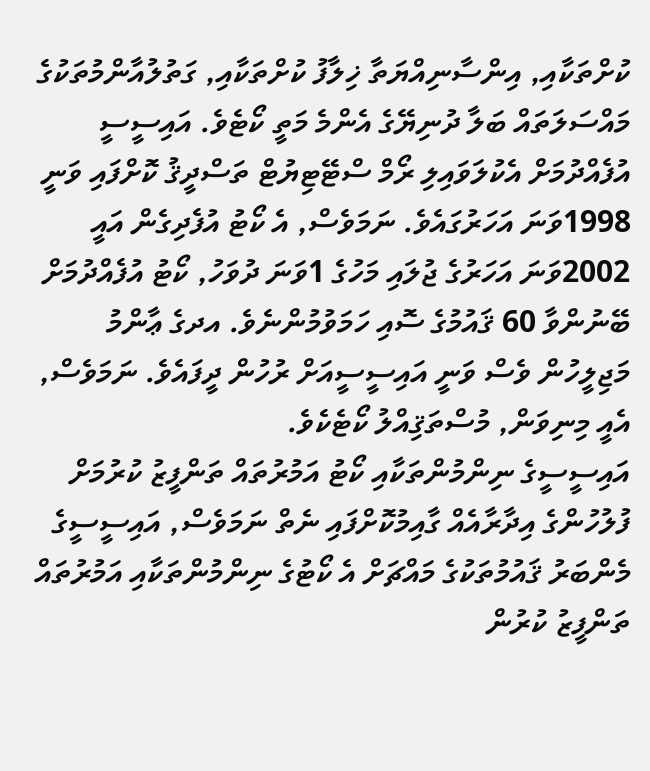ކުށްތަކާއި, އިންސާނިއްޔަތާ ޚިލާފު ކުށްތަކާއި, ގަތުލުއާންމުތަކުގެ މައްސަލަތައް ބަލާ ދުނިޔޭގެ އެންމެ މަތީ ކޯޓެވެ. އައިސީސީ އުފެއްދުމަށް އެކުލަވައިލި ރޯމް ސްޓޭޓިޔުޓް ތަސްދީޤު ކޮށްފައި ވަނީ 1998ވަނަ އަހަރުގައެވެ. ނަމަވެސް, އެ ކޯޓު އުފެދިގެން އައީ 2002ވަނަ އަހަރުގެ ޖުލައި މަހުގެ 1ވަނަ ދުވަހު, ކޯޓު އުފެއްދުމަށް ބޭނުންވާ 60 ޤައުމުގެ ސޮއި ހަމަވުމުންނެވެ. އދގެ ޢާންމު މަޖިލީހުން ވެސް ވަނީ އައިސީސީއަށް ރުހުން ދީފައެވެ. ނަމަވެސް, އެއީ މިނިވަން, މުސްތަޤިއްލު ކޯޓެކެވެ.
އައިސީސީގެ ނިންމުންތަކާއި ކޯޓު އަމުރުތައް ތަންފީޒު ކުރުމަށް ފުލުހުންގެ އިދާރާއެއް ގާއިމުކޮށްފައި ނެތް ނަމަވެސް, އައިސީސީގެ މެންބަރު ޤައުމުތަކުގެ މައްޗަށް އެ ކޯޓުގެ ނިންމުންތަކާއި އަމުރުތައް ތަންފީޒު ކުރުން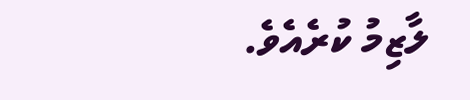ލާޒިމު ކުރެއެވެ.